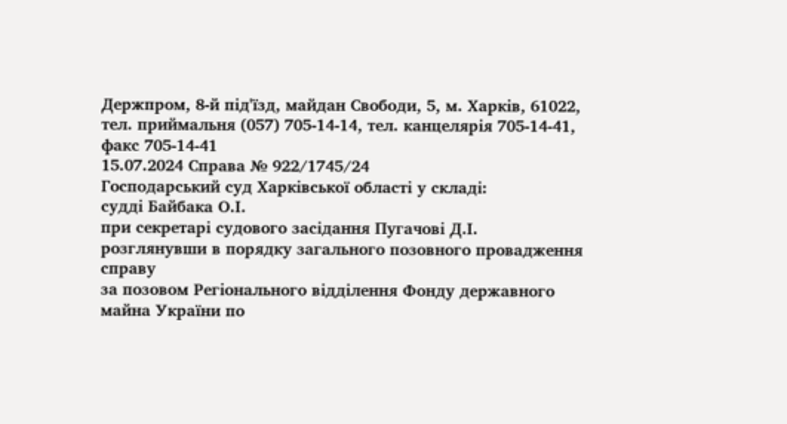Держпром, 8-й під'їзд, майдан Свободи, 5, м. Харків, 61022,
тел. приймальня (057) 705-14-14, тел. канцелярія 705-14-41, факс 705-14-41
15.07.2024 Справа № 922/1745/24
Господарський суд Харківської області у складі:
судді Байбака О.І.
при секретарі судового засідання Пугачові Д.І.
розглянувши в порядку загального позовного провадження справу
за позовом Регіонального відділення Фонду державного майна України по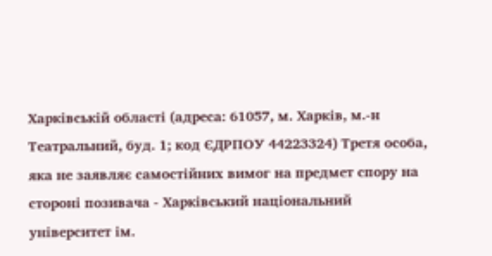Харківській області (адреса: 61057, м. Харків, м.-н Театральний, буд. 1; код ЄДРПОУ 44223324) Третя особа, яка не заявляє самостійних вимог на предмет спору на стороні позивача - Харківський національний університет ім.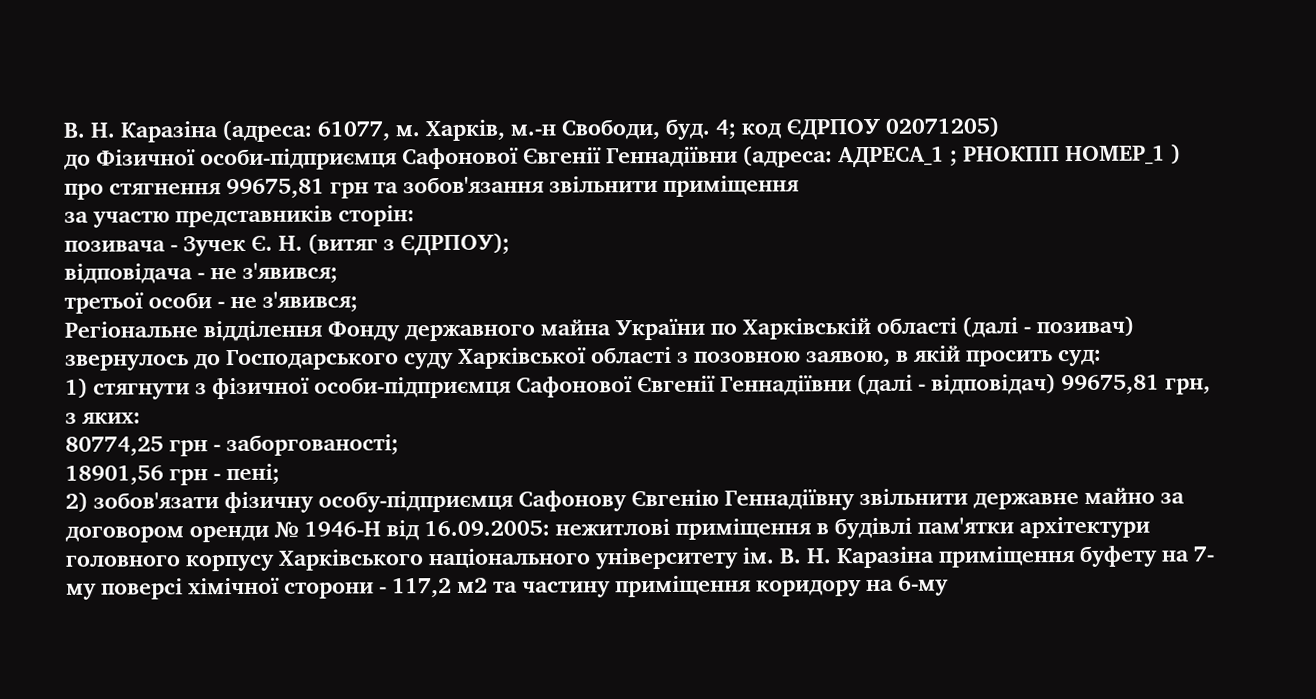В. Н. Каразіна (адреса: 61077, м. Харків, м.-н Свободи, буд. 4; код ЄДРПОУ 02071205)
до Фізичної особи-підприємця Сафонової Євгенії Геннадіївни (адреса: АДРЕСА_1 ; РНОКПП НОМЕР_1 )
про стягнення 99675,81 грн та зобов'язання звільнити приміщення
за участю представників сторін:
позивача - Зучек Є. Н. (витяг з ЄДРПОУ);
відповідача - не з'явився;
третьої особи - не з'явився;
Регіональне відділення Фонду державного майна України по Харківській області (далі - позивач) звернулось до Господарського суду Харківської області з позовною заявою, в якій просить суд:
1) стягнути з фізичної особи-підприємця Сафонової Євгенії Геннадіївни (далі - відповідач) 99675,81 грн, з яких:
80774,25 грн - заборгованості;
18901,56 грн - пені;
2) зобов'язати фізичну особу-підприємця Сафонову Євгенію Геннадіївну звільнити державне майно за договором оренди № 1946-Н від 16.09.2005: нежитлові приміщення в будівлі пам'ятки архітектури головного корпусу Харківського національного університету ім. В. Н. Каразіна приміщення буфету на 7-му поверсі хімічної сторони - 117,2 м2 та частину приміщення коридору на 6-му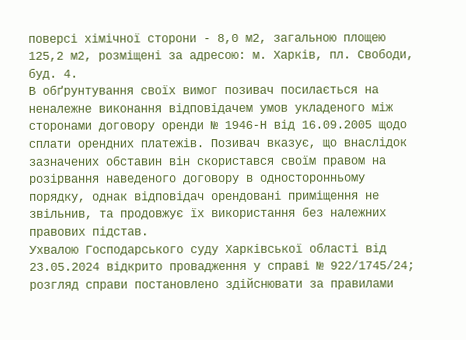поверсі хімічної сторони - 8,0 м2, загальною площею 125,2 м2, розміщені за адресою: м. Харків, пл. Свободи, буд. 4.
В обґрунтування своїх вимог позивач посилається на неналежне виконання відповідачем умов укладеного між сторонами договору оренди № 1946-Н від 16.09.2005 щодо сплати орендних платежів. Позивач вказує, що внаслідок зазначених обставин він скористався своїм правом на розірвання наведеного договору в односторонньому порядку, однак відповідач орендовані приміщення не звільнив, та продовжує їх використання без належних правових підстав.
Ухвалою Господарського суду Харківської області від 23.05.2024 відкрито провадження у справі № 922/1745/24; розгляд справи постановлено здійснювати за правилами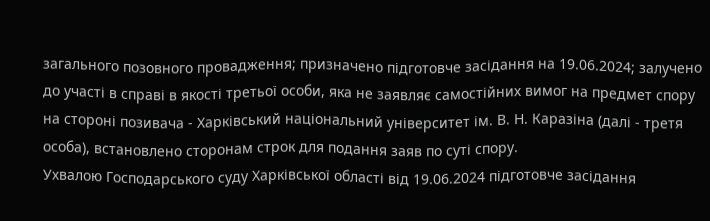загального позовного провадження; призначено підготовче засідання на 19.06.2024; залучено до участі в справі в якості третьої особи, яка не заявляє самостійних вимог на предмет спору на стороні позивача - Харківський національний університет ім. В. Н. Каразіна (далі - третя особа), встановлено сторонам строк для подання заяв по суті спору.
Ухвалою Господарського суду Харківської області від 19.06.2024 підготовче засідання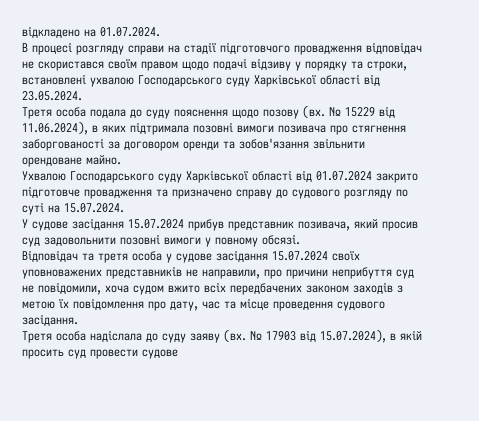відкладено на 01.07.2024.
В процесі розгляду справи на стадії підготовчого провадження відповідач не скористався своїм правом щодо подачі відзиву у порядку та строки, встановлені ухвалою Господарського суду Харківської області від 23.05.2024.
Третя особа подала до суду пояснення щодо позову (вх. № 15229 від 11.06.2024), в яких підтримала позовні вимоги позивача про стягнення заборгованості за договором оренди та зобов'язання звільнити орендоване майно.
Ухвалою Господарського суду Харківської області від 01.07.2024 закрито підготовче провадження та призначено справу до судового розгляду по суті на 15.07.2024.
У судове засідання 15.07.2024 прибув представник позивача, який просив суд задовольнити позовні вимоги у повному обсязі.
Відповідач та третя особа у судове засідання 15.07.2024 своїх уповноважених представників не направили, про причини неприбуття суд не повідомили, хоча судом вжито всіх передбачених законом заходів з метою їх повідомлення про дату, час та місце проведення судового засідання.
Третя особа надіслала до суду заяву (вх. № 17903 від 15.07.2024), в якій просить суд провести судове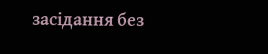засідання без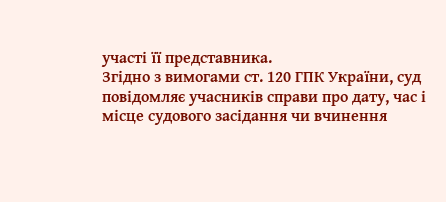участі її представника.
Згідно з вимогами ст. 120 ГПК України, суд повідомляє учасників справи про дату, час і місце судового засідання чи вчинення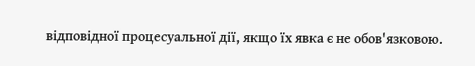відповідної процесуальної дії, якщо їх явка є не обов'язковою.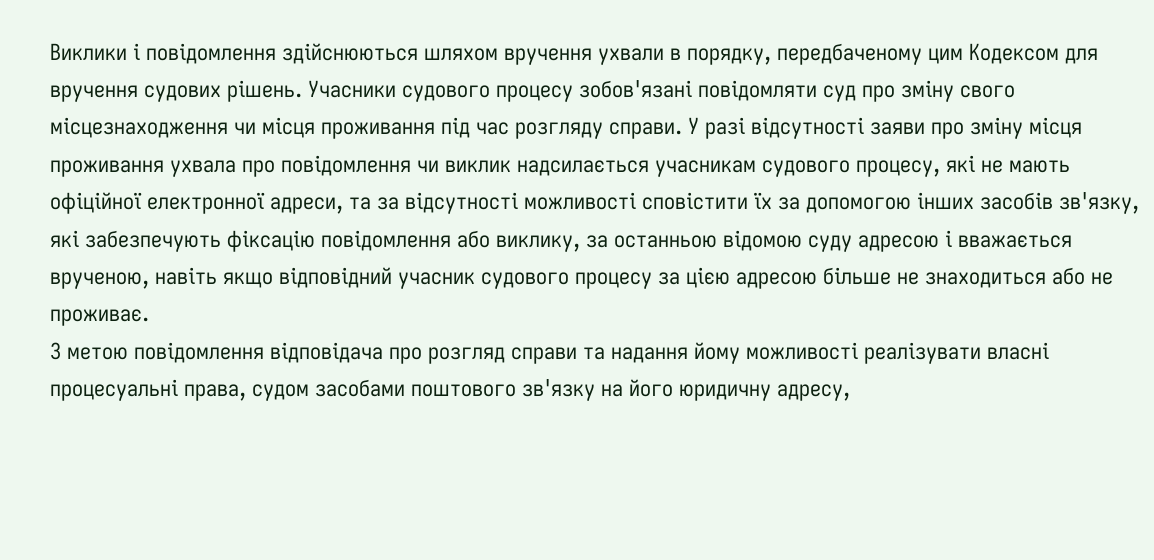Виклики і повідомлення здійснюються шляхом вручення ухвали в порядку, передбаченому цим Кодексом для вручення судових рішень. Учасники судового процесу зобов'язані повідомляти суд про зміну свого місцезнаходження чи місця проживання під час розгляду справи. У разі відсутності заяви про зміну місця проживання ухвала про повідомлення чи виклик надсилається учасникам судового процесу, які не мають офіційної електронної адреси, та за відсутності можливості сповістити їх за допомогою інших засобів зв'язку, які забезпечують фіксацію повідомлення або виклику, за останньою відомою суду адресою і вважається врученою, навіть якщо відповідний учасник судового процесу за цією адресою більше не знаходиться або не проживає.
З метою повідомлення відповідача про розгляд справи та надання йому можливості реалізувати власні процесуальні права, судом засобами поштового зв'язку на його юридичну адресу,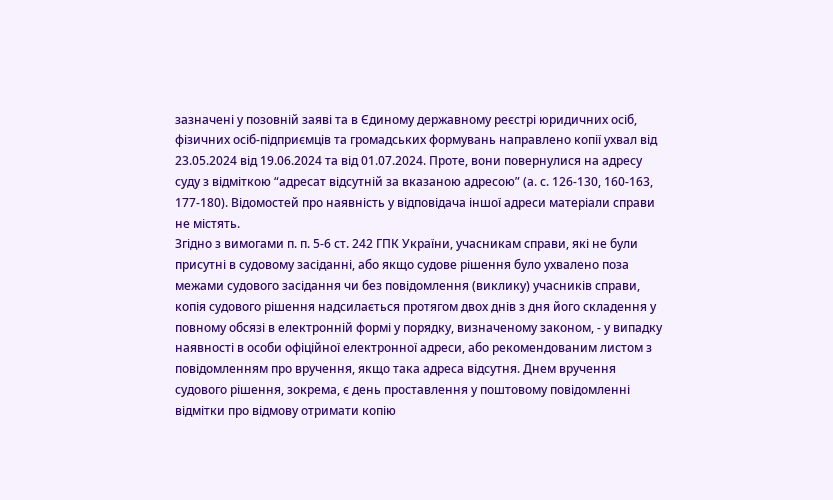зазначені у позовній заяві та в Єдиному державному реєстрі юридичних осіб, фізичних осіб-підприємців та громадських формувань направлено копії ухвал від 23.05.2024 від 19.06.2024 та від 01.07.2024. Проте, вони повернулися на адресу суду з відміткою “адресат відсутній за вказаною адресою” (а. с. 126-130, 160-163, 177-180). Відомостей про наявність у відповідача іншої адреси матеріали справи не містять.
Згідно з вимогами п. п. 5-6 ст. 242 ГПК України, учасникам справи, які не були присутні в судовому засіданні, або якщо судове рішення було ухвалено поза межами судового засідання чи без повідомлення (виклику) учасників справи, копія судового рішення надсилається протягом двох днів з дня його складення у повному обсязі в електронній формі у порядку, визначеному законом, - у випадку наявності в особи офіційної електронної адреси, або рекомендованим листом з повідомленням про вручення, якщо така адреса відсутня. Днем вручення судового рішення, зокрема, є день проставлення у поштовому повідомленні відмітки про відмову отримати копію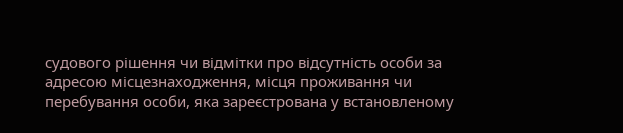судового рішення чи відмітки про відсутність особи за адресою місцезнаходження, місця проживання чи перебування особи, яка зареєстрована у встановленому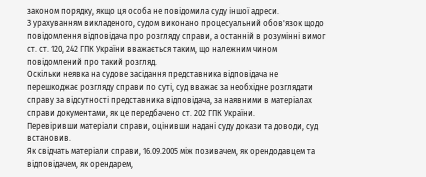законом порядку, якщо ця особа не повідомила суду іншої адреси.
З урахуванням викладеного, судом виконано процесуальний обов'язок щодо повідомлення відповідача про розгляду справи, а останній в розумінні вимог ст. ст. 120, 242 ГПК України вважається таким, що належним чином повідомлений про такий розгляд.
Оскільки неявка на судове засідання представника відповідача не перешкоджає розгляду справи по суті, суд вважає за необхідне розглядати справу за відсутності представника відповідача, за наявними в матеріалах справи документами, як це передбачено ст. 202 ГПК України.
Перевіривши матеріали справи, оцінивши надані суду докази та доводи, суд встановив.
Як свідчать матеріали справи, 16.09.2005 між позивачем, як орендодавцем та відповідачем, як орендарем,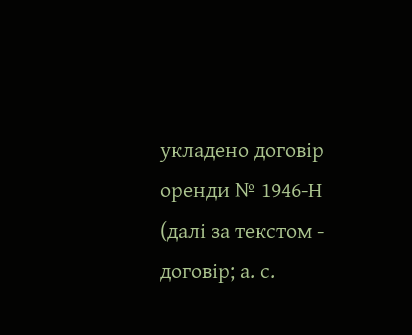укладено договір оренди № 1946-Н (далі за текстом - договір; а. с.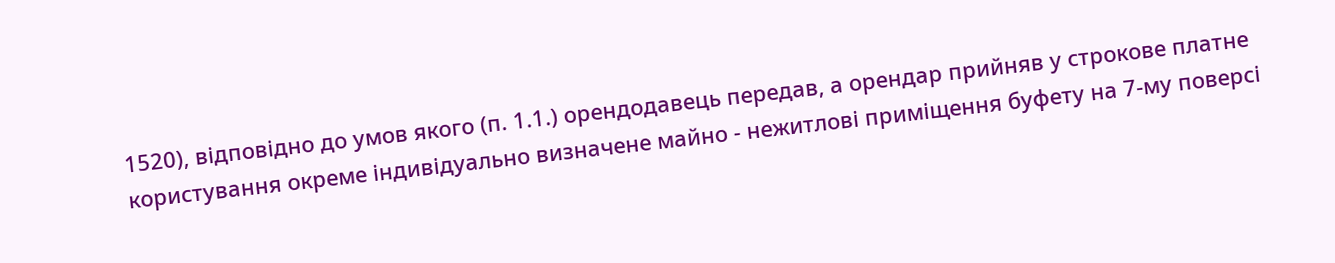1520), відповідно до умов якого (п. 1.1.) орендодавець передав, а орендар прийняв у строкове платне користування окреме індивідуально визначене майно - нежитлові приміщення буфету на 7-му поверсі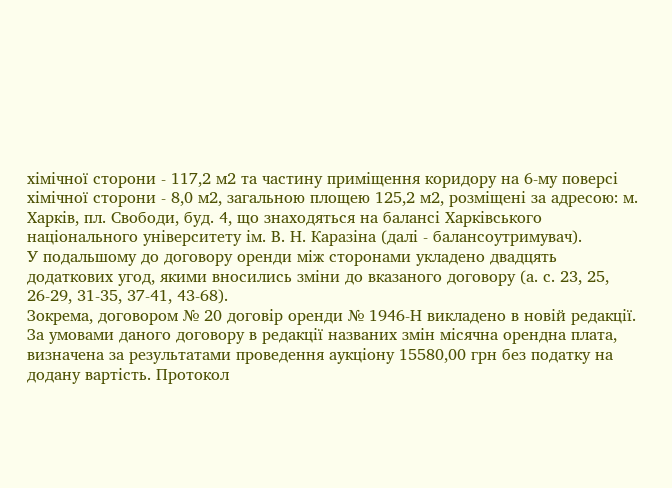хімічної сторони - 117,2 м2 та частину приміщення коридору на 6-му поверсі хімічної сторони - 8,0 м2, загальною площею 125,2 м2, розміщені за адресою: м. Харків, пл. Свободи, буд. 4, що знаходяться на балансі Харківського національного університету ім. В. Н. Каразіна (далі - балансоутримувач).
У подальшому до договору оренди між сторонами укладено двадцять додаткових угод, якими вносились зміни до вказаного договору (а. с. 23, 25, 26-29, 31-35, 37-41, 43-68).
Зокрема, договором № 20 договір оренди № 1946-Н викладено в новій редакції.
За умовами даного договору в редакції названих змін місячна орендна плата, визначена за результатами проведення аукціону 15580,00 грн без податку на додану вартість. Протокол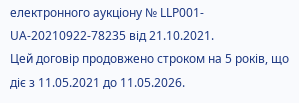електронного аукціону № LLP001-UA-20210922-78235 від 21.10.2021.
Цей договір продовжено строком на 5 років, що діє з 11.05.2021 до 11.05.2026.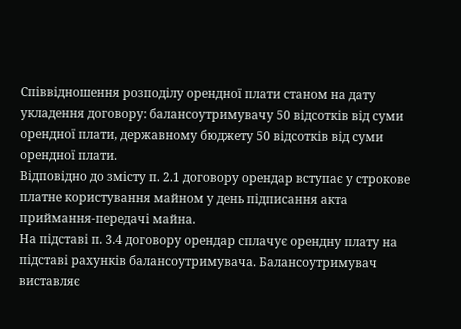Співвідношення розподілу орендної плати станом на дату укладення договору: балансоутримувачу 50 відсотків від суми орендної плати, державному бюджету 50 відсотків від суми орендної плати.
Відповідно до змісту п. 2.1 договору орендар вступає у строкове платне користування майном у день підписання акта приймання-передачі майна.
На підставі п. 3.4 договору орендар сплачує орендну плату на підставі рахунків балансоутримувача. Балансоутримувач виставляє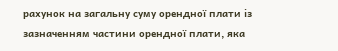рахунок на загальну суму орендної плати із зазначенням частини орендної плати, яка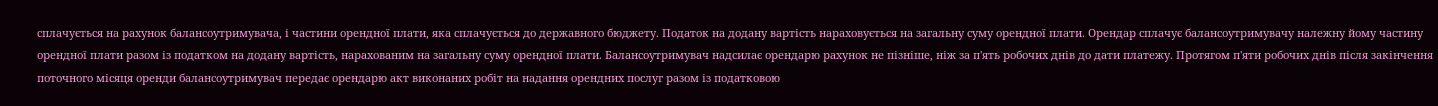сплачується на рахунок балансоутримувача, і частини орендної плати, яка сплачується до державного бюджету. Податок на додану вартість нараховується на загальну суму орендної плати. Орендар сплачує балансоутримувачу належну йому частину орендної плати разом із податком на додану вартість, нарахованим на загальну суму орендної плати. Балансоутримувач надсилає орендарю рахунок не пізніше, ніж за п'ять робочих днів до дати платежу. Протягом п'яти робочих днів після закінчення поточного місяця оренди балансоутримувач передає орендарю акт виконаних робіт на надання орендних послуг разом із податковою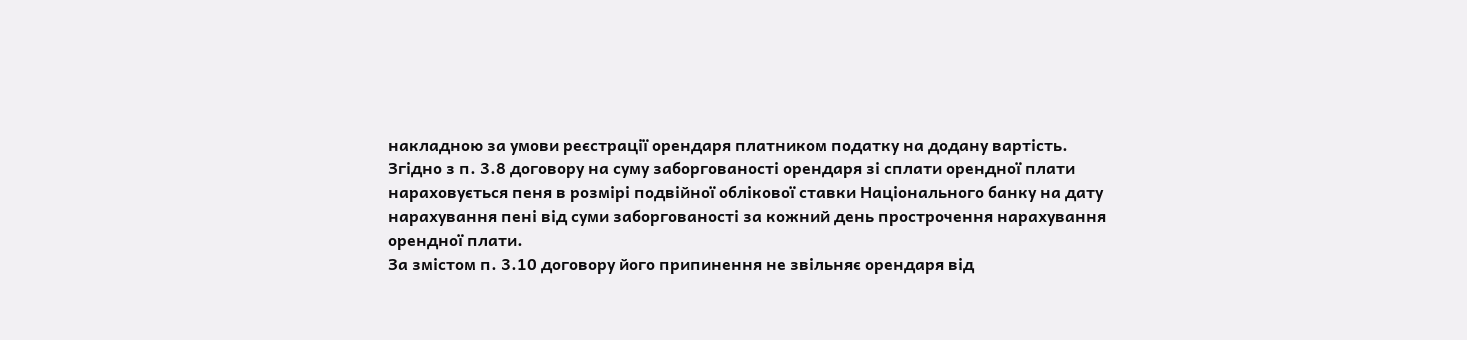накладною за умови реєстрації орендаря платником податку на додану вартість.
Згідно з п. 3.8 договору на суму заборгованості орендаря зі сплати орендної плати нараховується пеня в розмірі подвійної облікової ставки Національного банку на дату нарахування пені від суми заборгованості за кожний день прострочення нарахування орендної плати.
За змістом п. 3.10 договору його припинення не звільняє орендаря від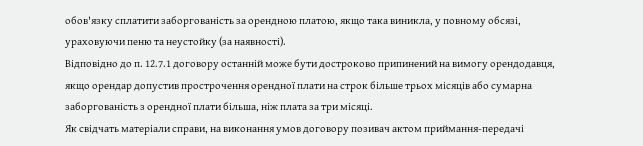обов'язку сплатити заборгованість за орендною платою, якщо така виникла, у повному обсязі, ураховуючи пеню та неустойку (за наявності).
Відповідно до п. 12.7.1 договору останній може бути достроково припинений на вимогу орендодавця, якщо орендар допустив прострочення орендної плати на строк більше трьох місяців або сумарна заборгованість з орендної плати більша, ніж плата за три місяці.
Як свідчать матеріали справи, на виконання умов договору позивач актом приймання-передачі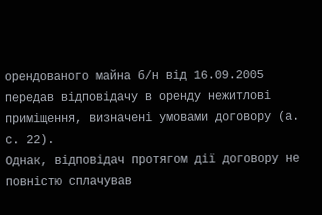орендованого майна б/н від 16.09.2005 передав відповідачу в оренду нежитлові приміщення, визначені умовами договору (а. с. 22).
Однак, відповідач протягом дії договору не повністю сплачував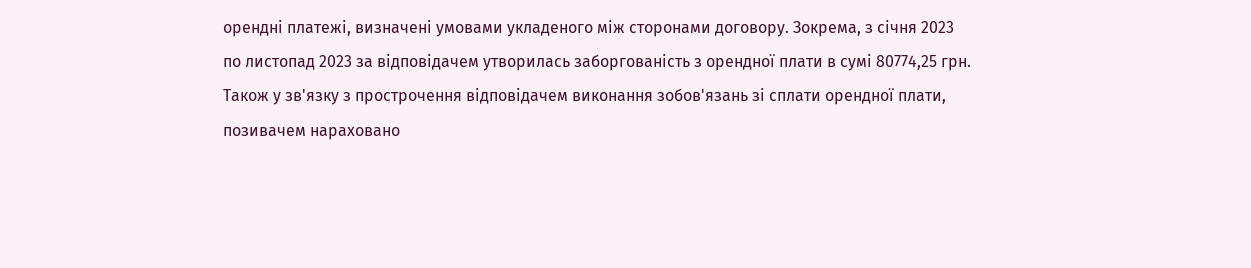орендні платежі, визначені умовами укладеного між сторонами договору. Зокрема, з січня 2023 по листопад 2023 за відповідачем утворилась заборгованість з орендної плати в сумі 80774,25 грн.
Також у зв'язку з прострочення відповідачем виконання зобов'язань зі сплати орендної плати, позивачем нараховано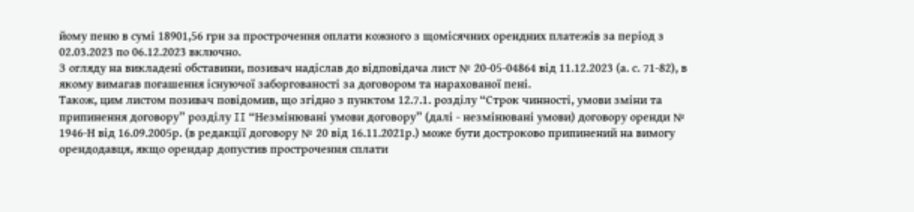йому пеню в сумі 18901,56 грн за прострочення оплати кожного з щомісячних орендних платежів за період з 02.03.2023 по 06.12.2023 включно.
З огляду на викладені обставини, позивач надіслав до відповідача лист № 20-05-04864 від 11.12.2023 (а. с. 71-82), в якому вимагав погашення існуючої заборгованості за договором та нарахованої пені.
Також, цим листом позивач повідомив, що згідно з пунктом 12.7.1. розділу “Строк чинності, умови зміни та припинення договору” розділу II “Незмінювані умови договору” (далі - незмінювані умови) договору оренди № 1946-Н від 16.09.2005р. (в редакції договору № 20 від 16.11.2021р.) може бути достроково припинений на вимогу орендодавця, якщо орендар допустив прострочення сплати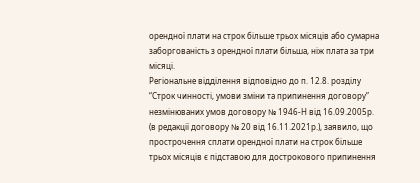орендної плати на строк більше трьох місяців або сумарна заборгованість з орендної плати більша, ніж плата за три місяці.
Регіональне відділення відповідно до п. 12.8. розділу “Строк чинності, умови зміни та припинення договору” незмінюваних умов договору № 1946-Н від 16.09.2005р. (в редакції договору № 20 від 16.11.2021р.), заявило, що прострочення сплати орендної плати на строк більше трьох місяців є підставою для дострокового припинення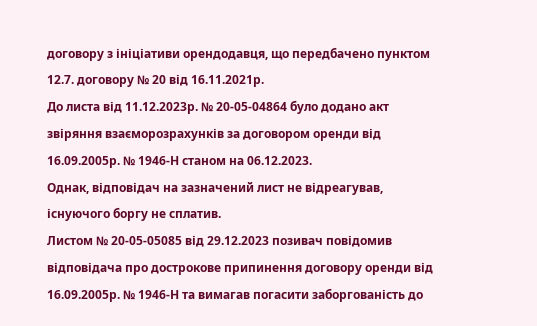договору з ініціативи орендодавця, що передбачено пунктом 12.7. договору № 20 від 16.11.2021р.
До листа від 11.12.2023р. № 20-05-04864 було додано акт звіряння взаєморозрахунків за договором оренди від 16.09.2005р. № 1946-Н станом на 06.12.2023.
Однак, відповідач на зазначений лист не відреагував, існуючого боргу не сплатив.
Листом № 20-05-05085 від 29.12.2023 позивач повідомив відповідача про дострокове припинення договору оренди від 16.09.2005р. № 1946-Н та вимагав погасити заборгованість до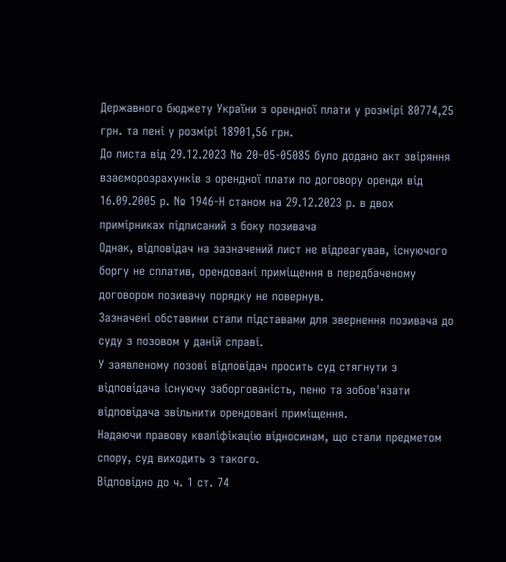Державного бюджету України з орендної плати у розмірі 80774,25 грн. та пені у розмірі 18901,56 грн.
До листа від 29.12.2023 № 20-05-05085 було додано акт звіряння взаєморозрахунків з орендної плати по договору оренди від 16.09.2005 р. № 1946-Н станом на 29.12.2023 р. в двох примірниках підписаний з боку позивача
Однак, відповідач на зазначений лист не відреагував, існуючого боргу не сплатив, орендовані приміщення в передбаченому договором позивачу порядку не повернув.
Зазначені обставини стали підставами для звернення позивача до суду з позовом у даній справі.
У заявленому позові відповідач просить суд стягнути з відповідача існуючу заборгованість, пеню та зобов'язати відповідача звільнити орендовані приміщення.
Надаючи правову кваліфікацію відносинам, що стали предметом спору, суд виходить з такого.
Відповідно до ч. 1 ст. 74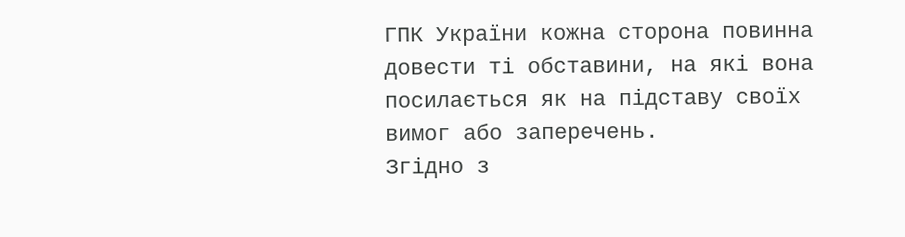ГПК України кожна сторона повинна довести ті обставини, на які вона посилається як на підставу своїх вимог або заперечень.
Згідно з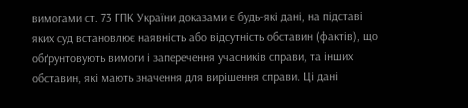вимогами ст. 73 ГПК України доказами є будь-які дані, на підставі яких суд встановлює наявність або відсутність обставин (фактів), що обґрунтовують вимоги і заперечення учасників справи, та інших обставин, які мають значення для вирішення справи. Ці дані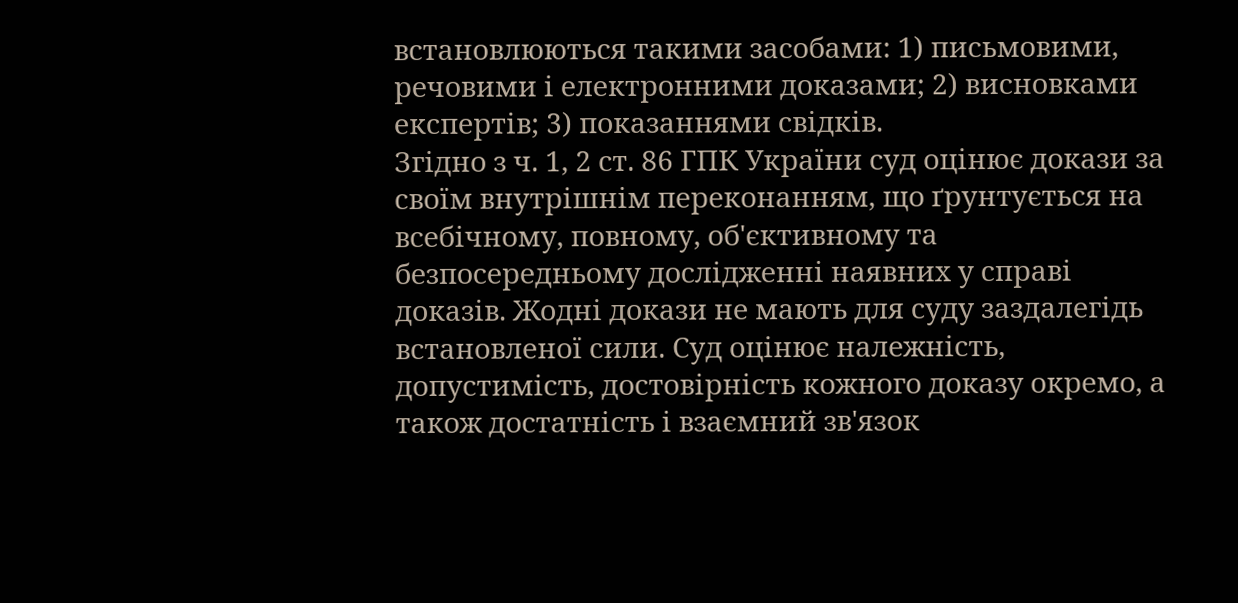встановлюються такими засобами: 1) письмовими, речовими і електронними доказами; 2) висновками експертів; 3) показаннями свідків.
Згідно з ч. 1, 2 ст. 86 ГПК України суд оцінює докази за своїм внутрішнім переконанням, що ґрунтується на всебічному, повному, об'єктивному та безпосередньому дослідженні наявних у справі доказів. Жодні докази не мають для суду заздалегідь встановленої сили. Суд оцінює належність, допустимість, достовірність кожного доказу окремо, а також достатність і взаємний зв'язок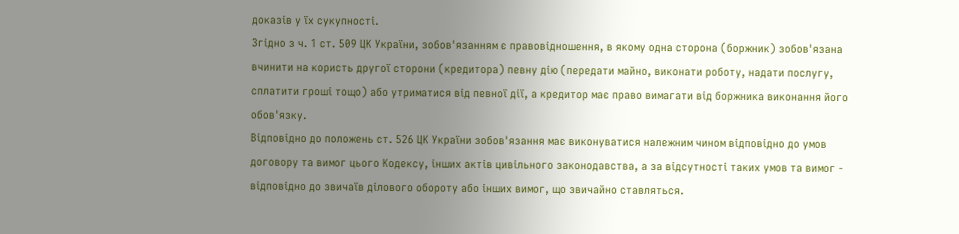доказів у їх сукупності.
Згідно з ч. 1 ст. 509 ЦК України, зобов'язанням є правовідношення, в якому одна сторона (боржник) зобов'язана вчинити на користь другої сторони (кредитора) певну дію (передати майно, виконати роботу, надати послугу, сплатити гроші тощо) або утриматися від певної дії, а кредитор має право вимагати від боржника виконання його обов'язку.
Відповідно до положень ст. 526 ЦК України зобов'язання має виконуватися належним чином відповідно до умов договору та вимог цього Кодексу, інших актів цивільного законодавства, а за відсутності таких умов та вимог - відповідно до звичаїв ділового обороту або інших вимог, що звичайно ставляться.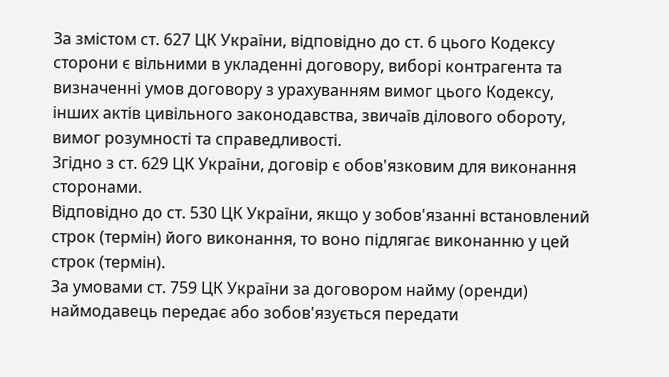За змістом ст. 627 ЦК України, відповідно до ст. 6 цього Кодексу сторони є вільними в укладенні договору, виборі контрагента та визначенні умов договору з урахуванням вимог цього Кодексу, інших актів цивільного законодавства, звичаїв ділового обороту, вимог розумності та справедливості.
Згідно з ст. 629 ЦК України, договір є обов'язковим для виконання сторонами.
Відповідно до ст. 530 ЦК України, якщо у зобов'язанні встановлений строк (термін) його виконання, то воно підлягає виконанню у цей строк (термін).
За умовами ст. 759 ЦК України за договором найму (оренди) наймодавець передає або зобов'язується передати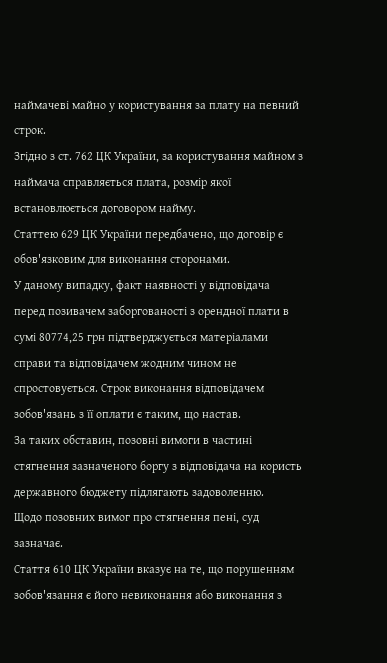наймачеві майно у користування за плату на певний строк.
Згідно з ст. 762 ЦК України, за користування майном з наймача справляється плата, розмір якої встановлюється договором найму.
Статтею 629 ЦК України передбачено, що договір є обов'язковим для виконання сторонами.
У даному випадку, факт наявності у відповідача перед позивачем заборгованості з орендної плати в сумі 80774,25 грн підтверджується матеріалами справи та відповідачем жодним чином не спростовується. Строк виконання відповідачем зобов'язань з її оплати є таким, що настав.
За таких обставин, позовні вимоги в частині стягнення зазначеного боргу з відповідача на користь державного бюджету підлягають задоволенню.
Щодо позовних вимог про стягнення пені, суд зазначає.
Стаття 610 ЦК України вказує на те, що порушенням зобов'язання є його невиконання або виконання з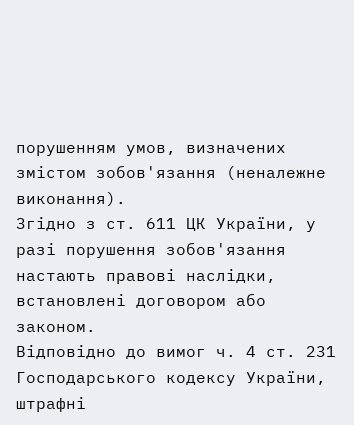порушенням умов, визначених змістом зобов'язання (неналежне виконання).
Згідно з ст. 611 ЦК України, у разі порушення зобов'язання настають правові наслідки, встановлені договором або законом.
Відповідно до вимог ч. 4 ст. 231 Господарського кодексу України, штрафні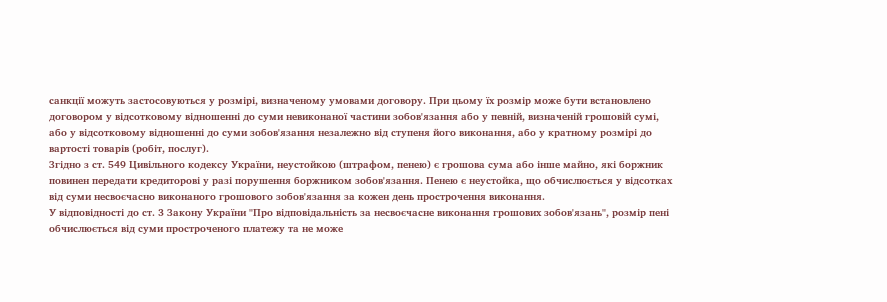санкції можуть застосовуються у розмірі, визначеному умовами договору. При цьому їх розмір може бути встановлено договором у відсотковому відношенні до суми невиконаної частини зобов'язання або у певній, визначеній грошовій сумі, або у відсотковому відношенні до суми зобов'язання незалежно від ступеня його виконання, або у кратному розмірі до вартості товарів (робіт, послуг).
Згідно з ст. 549 Цивільного кодексу України, неустойкою (штрафом, пенею) є грошова сума або інше майно, які боржник повинен передати кредиторові у разі порушення боржником зобов'язання. Пенею є неустойка, що обчислюється у відсотках від суми несвоєчасно виконаного грошового зобов'язання за кожен день прострочення виконання.
У відповідності до ст. 3 Закону України "Про відповідальність за несвоєчасне виконання грошових зобов'язань", розмір пені обчислюється від суми простроченого платежу та не може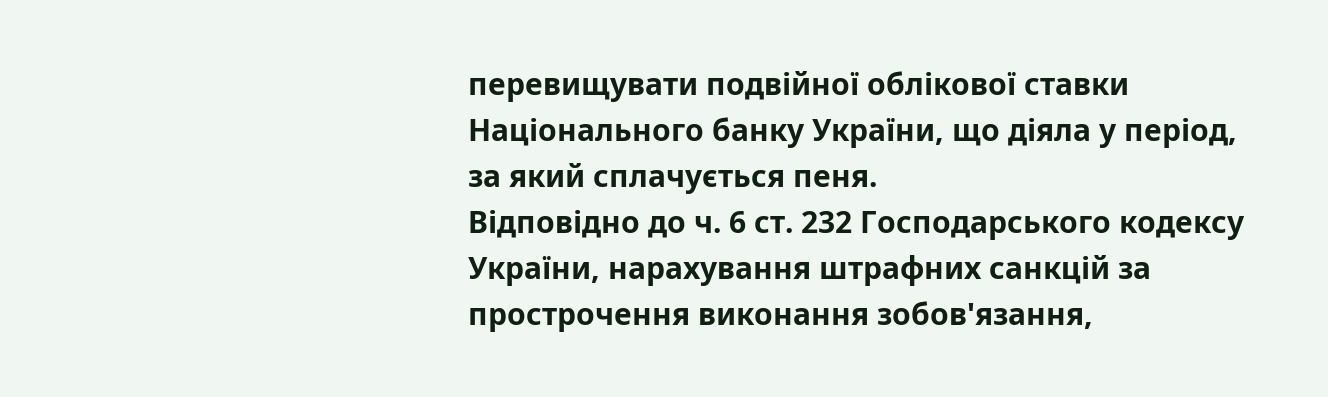перевищувати подвійної облікової ставки Національного банку України, що діяла у період, за який сплачується пеня.
Відповідно до ч. 6 ст. 232 Господарського кодексу України, нарахування штрафних санкцій за прострочення виконання зобов'язання,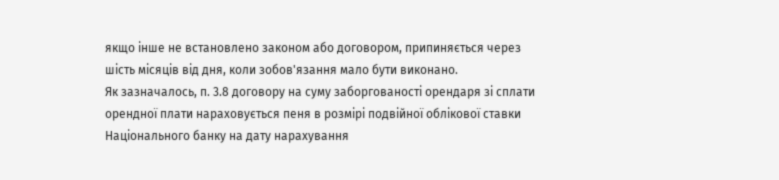якщо інше не встановлено законом або договором, припиняється через шість місяців від дня, коли зобов'язання мало бути виконано.
Як зазначалось, п. 3.8 договору на суму заборгованості орендаря зі сплати орендної плати нараховується пеня в розмірі подвійної облікової ставки Національного банку на дату нарахування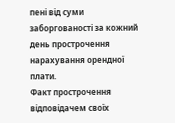пені від суми заборгованості за кожний день прострочення нарахування орендної плати.
Факт прострочення відповідачем своїх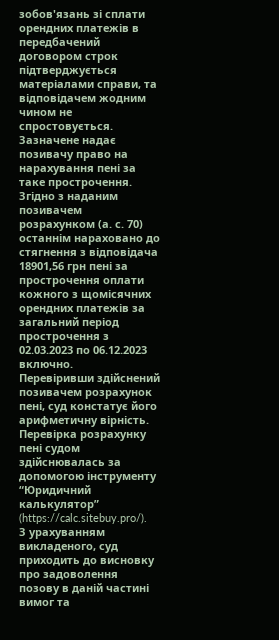зобов'язань зі сплати орендних платежів в передбачений договором строк підтверджується матеріалами справи, та відповідачем жодним чином не спростовується. Зазначене надає позивачу право на нарахування пені за таке прострочення.
Згідно з наданим позивачем розрахунком (а. с. 70) останнім нараховано до стягнення з відповідача 18901,56 грн пені за прострочення оплати кожного з щомісячних орендних платежів за загальний період прострочення з 02.03.2023 по 06.12.2023 включно.
Перевіривши здійснений позивачем розрахунок пені, суд констатує його арифметичну вірність. Перевірка розрахунку пені судом здійснювалась за допомогою інструменту “Юридичний калькулятор” (https://calc.sitebuy.pro/).
З урахуванням викладеного, суд приходить до висновку про задоволення позову в даній частині вимог та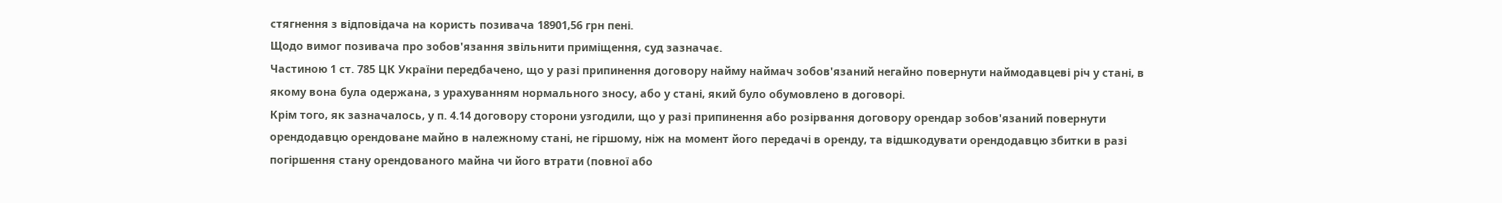стягнення з відповідача на користь позивача 18901,56 грн пені.
Щодо вимог позивача про зобов'язання звільнити приміщення, суд зазначає.
Частиною 1 ст. 785 ЦК України передбачено, що у разі припинення договору найму наймач зобов'язаний негайно повернути наймодавцеві річ у стані, в якому вона була одержана, з урахуванням нормального зносу, або у стані, який було обумовлено в договорі.
Крім того, як зазначалось, у п. 4.14 договору сторони узгодили, що у разі припинення або розірвання договору орендар зобов'язаний повернути орендодавцю орендоване майно в належному стані, не гіршому, ніж на момент його передачі в оренду, та відшкодувати орендодавцю збитки в разі погіршення стану орендованого майна чи його втрати (повної або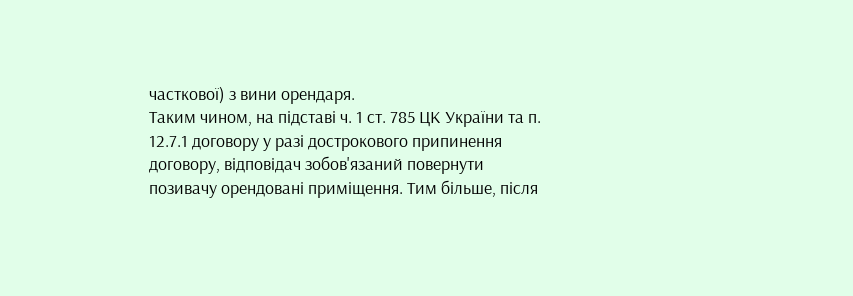часткової) з вини орендаря.
Таким чином, на підставі ч. 1 ст. 785 ЦК України та п. 12.7.1 договору у разі дострокового припинення договору, відповідач зобов'язаний повернути позивачу орендовані приміщення. Тим більше, після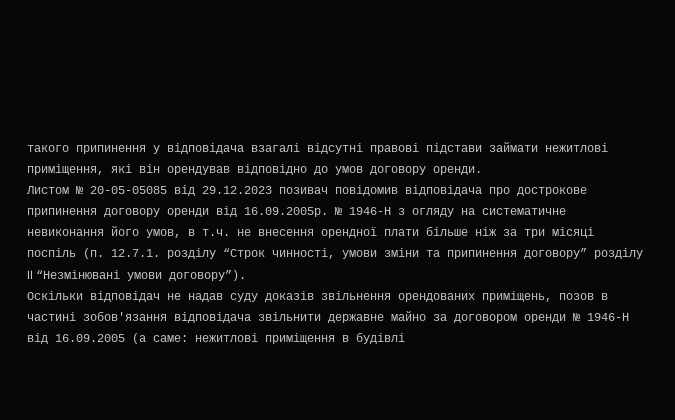такого припинення у відповідача взагалі відсутні правові підстави займати нежитлові приміщення, які він орендував відповідно до умов договору оренди.
Листом № 20-05-05085 від 29.12.2023 позивач повідомив відповідача про дострокове припинення договору оренди від 16.09.2005р. № 1946-Н з огляду на систематичне невиконання його умов, в т.ч. не внесення орендної плати більше ніж за три місяці поспіль (п. 12.7.1. розділу “Строк чинності, умови зміни та припинення договору” розділу II “Незмінювані умови договору”).
Оскільки відповідач не надав суду доказів звільнення орендованих приміщень, позов в частині зобов'язання відповідача звільнити державне майно за договором оренди № 1946-Н від 16.09.2005 (а саме: нежитлові приміщення в будівлі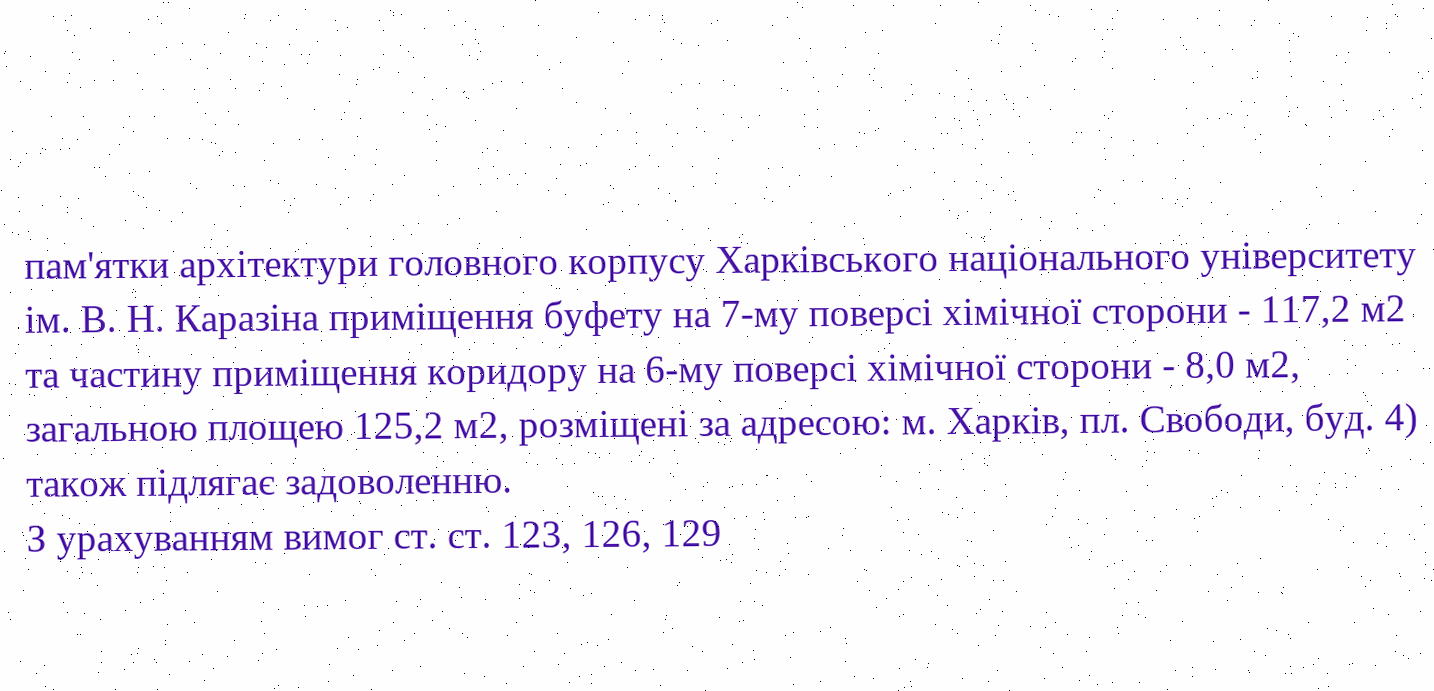пам'ятки архітектури головного корпусу Харківського національного університету ім. В. Н. Каразіна приміщення буфету на 7-му поверсі хімічної сторони - 117,2 м2 та частину приміщення коридору на 6-му поверсі хімічної сторони - 8,0 м2, загальною площею 125,2 м2, розміщені за адресою: м. Харків, пл. Свободи, буд. 4) також підлягає задоволенню.
З урахуванням вимог ст. ст. 123, 126, 129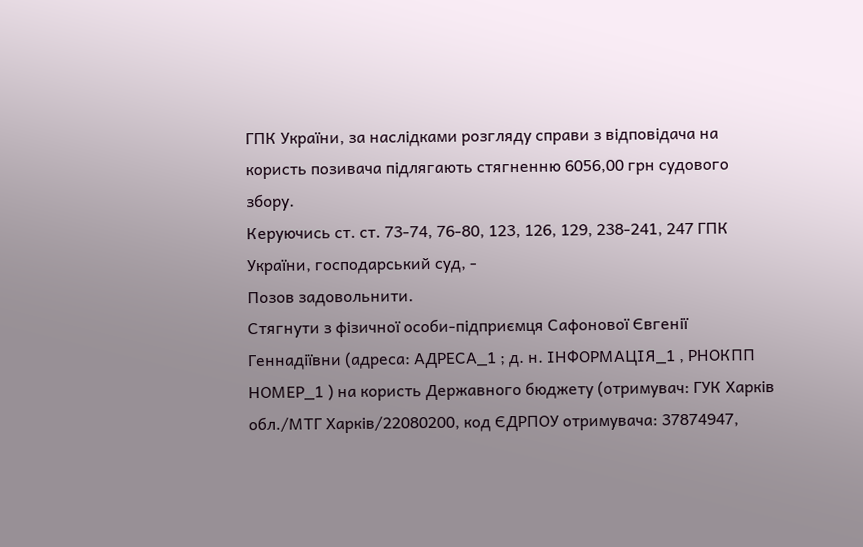ГПК України, за наслідками розгляду справи з відповідача на користь позивача підлягають стягненню 6056,00 грн судового збору.
Керуючись ст. ст. 73-74, 76-80, 123, 126, 129, 238-241, 247 ГПК України, господарський суд, -
Позов задовольнити.
Стягнути з фізичної особи-підприємця Сафонової Євгенії Геннадіївни (адреса: АДРЕСА_1 ; д. н. ІНФОРМАЦІЯ_1 , РНОКПП НОМЕР_1 ) на користь Державного бюджету (отримувач: ГУК Харків обл./МТГ Харків/22080200, код ЄДРПОУ отримувача: 37874947,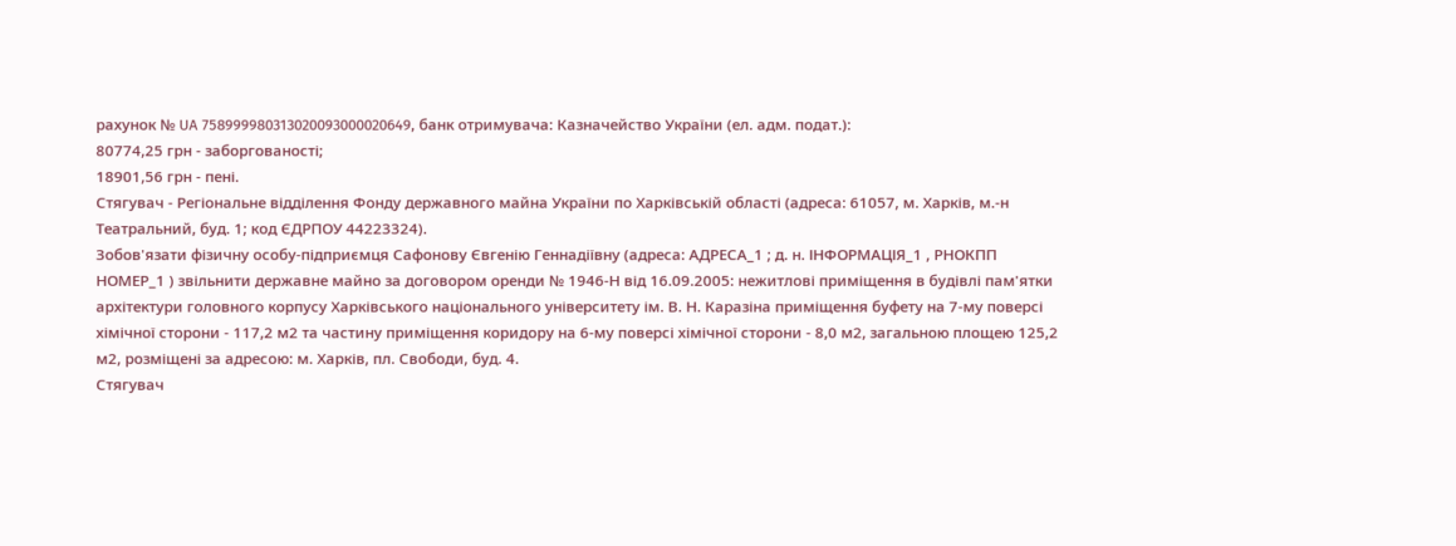рахунок № UA 758999980313020093000020649, банк отримувача: Казначейство України (ел. адм. подат.):
80774,25 грн - заборгованості;
18901,56 грн - пені.
Стягувач - Регіональне відділення Фонду державного майна України по Харківській області (адреса: 61057, м. Харків, м.-н Театральний, буд. 1; код ЄДРПОУ 44223324).
Зобов'язати фізичну особу-підприємця Сафонову Євгенію Геннадіївну (адреса: АДРЕСА_1 ; д. н. ІНФОРМАЦІЯ_1 , РНОКПП НОМЕР_1 ) звільнити державне майно за договором оренди № 1946-Н від 16.09.2005: нежитлові приміщення в будівлі пам'ятки архітектури головного корпусу Харківського національного університету ім. В. Н. Каразіна приміщення буфету на 7-му поверсі хімічної сторони - 117,2 м2 та частину приміщення коридору на 6-му поверсі хімічної сторони - 8,0 м2, загальною площею 125,2 м2, розміщені за адресою: м. Харків, пл. Свободи, буд. 4.
Стягувач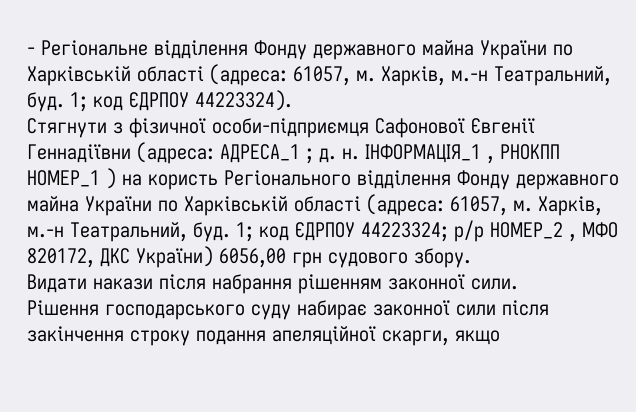- Регіональне відділення Фонду державного майна України по Харківській області (адреса: 61057, м. Харків, м.-н Театральний, буд. 1; код ЄДРПОУ 44223324).
Стягнути з фізичної особи-підприємця Сафонової Євгенії Геннадіївни (адреса: АДРЕСА_1 ; д. н. ІНФОРМАЦІЯ_1 , РНОКПП НОМЕР_1 ) на користь Регіонального відділення Фонду державного майна України по Харківській області (адреса: 61057, м. Харків, м.-н Театральний, буд. 1; код ЄДРПОУ 44223324; р/р НОМЕР_2 , МФО 820172, ДКС України) 6056,00 грн судового збору.
Видати накази після набрання рішенням законної сили.
Рішення господарського суду набирає законної сили після закінчення строку подання апеляційної скарги, якщо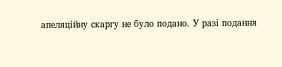апеляційну скаргу не було подано. У разі подання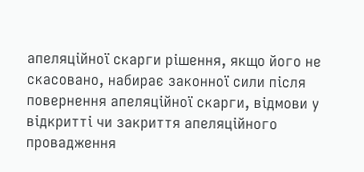апеляційної скарги рішення, якщо його не скасовано, набирає законної сили після повернення апеляційної скарги, відмови у відкритті чи закриття апеляційного провадження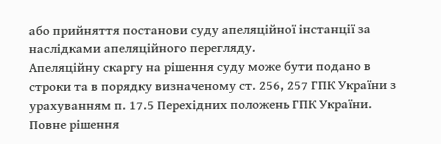або прийняття постанови суду апеляційної інстанції за наслідками апеляційного перегляду.
Апеляційну скаргу на рішення суду може бути подано в строки та в порядку визначеному ст. 256, 257 ГПК України з урахуванням п. 17.5 Перехідних положень ГПК України.
Повне рішення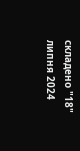складено "18" липня 2024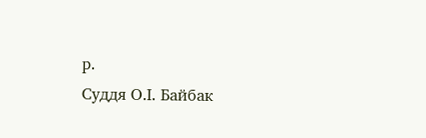р.
Суддя О.І. Байбак